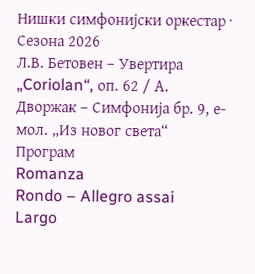Нишки симфонијски оркестар · Сезона 2026
Л.В. Бетовен – Увертира „Coriolan“, оп. 62 / А. Дворжак – Симфонија бр. 9, е-мол. „Из новог света“
Програм
Romanza
Rondo – Allegro assai
Largo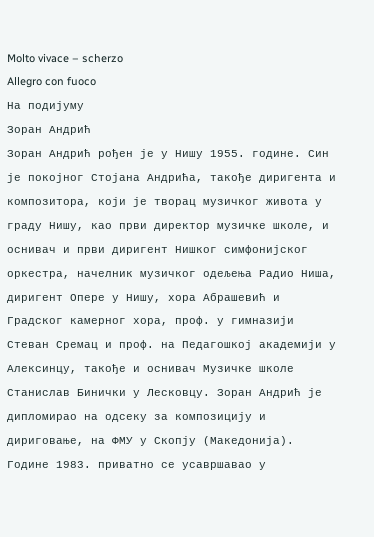Molto vivace – scherzo
Allegro con fuoco
На подијуму
Зоран Андрић
Зоран Андрић рођен је у Нишу 1955. године. Син је покојног Стојана Андрића, такође диригента и композитора, који је творац музичког живота у граду Нишу, као први директор музичке школе, и оснивач и први диригент Нишког симфонијског оркестра, начелник музичког одељења Радио Ниша, диригент Опере у Нишу, хора Абрашевић и Градског камерног хора, проф. у гимназији Стеван Сремац и проф. на Педагошкој академији у Алексинцу, такође и оснивач Музичке школе Станислав Бинички у Лесковцу. Зоран Андрић је дипломирао на одсеку за композицију и дириговање, на ФМУ у Скопју (Македонија). Године 1983. приватно се усавршавао у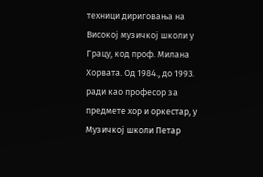техници дириговања на Високој музичкој школи у Грацу, код проф. Милана Хорвата. Од 1984., до 1993. ради као професор за предмете хор и оркестар, у Музичкој школи Петар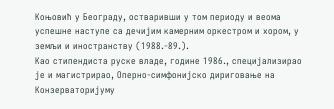Коњовић у Београду, остваривши у том периоду и веома успешне наступе са дечијим камерним оркестром и хором, у земљи и иностранству (1988.-89.).
Као стипендиста руске владе, године 1986., специјализирао је и магистрирао, Оперно-симфонијско дириговање на Конзерваторијуму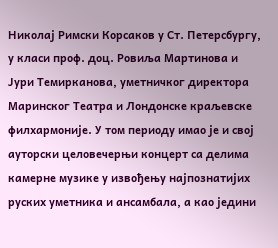Николај Римски Корсаков у Ст. Петерсбургу, у класи проф. доц. Ровиља Мартинова и Јури Темирканова, уметничког директора Маринског Театра и Лондонске краљевске филхармоније. У том периоду имао је и свој ауторски целовечерњи концерт са делима камерне музике у извођењу најпознатијих руских уметника и ансамбала, а као једини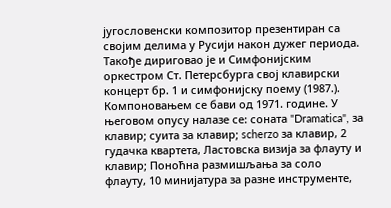југословенски композитор презентиран са својим делима у Русији након дужег периода. Такође дириговао је и Симфонијским оркестром Ст. Петерсбурга свој клавирски концерт бр. 1 и симфонијску поему (1987.).
Компоновањем се бави од 1971. године. У његовом опусу налазе се: соната "Dramatica", за клавир; суита за клавир; scherzo за клавир, 2 гудачка квартета, Ластовска визија за флауту и клавир; Поноћна размишљања за соло флауту, 10 минијатура за разне инструменте,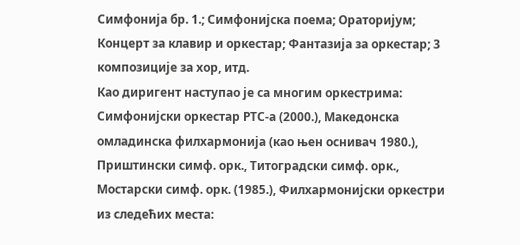Симфонија бр. 1.; Симфонијска поема; Ораторијум; Концерт за клавир и оркестар; Фантазија за оркестар; 3 композиције за хор, итд.
Као диригент наступао је са многим оркестрима: Симфонијски оркестар РТС-а (2000.), Македонска омладинска филхармонија (као њен оснивач 1980.), Приштински симф. орк., Титоградски симф. орк., Мостарски симф. орк. (1985.), Филхармонијски оркестри из следећих места: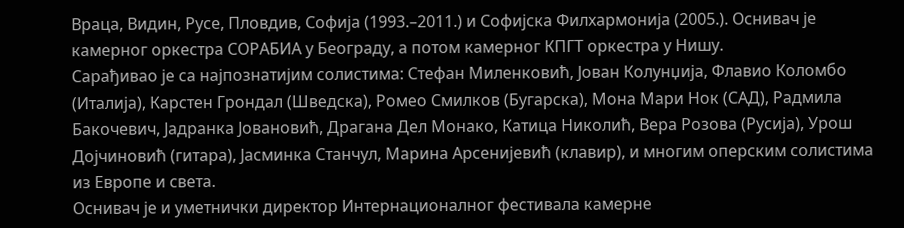Враца, Видин, Русе, Пловдив, Софија (1993.–2011.) и Софијска Филхармонија (2005.). Оснивач је камерног оркестра СОРАБИА у Београду, а потом камерног КПГТ оркестра у Нишу.
Сарађивао је са најпознатијим солистима: Стефан Миленковић, Јован Колунџија, Флавио Коломбо (Италија), Карстен Грондал (Шведска), Ромео Смилков (Бугарска), Мона Мари Нок (САД), Радмила Бакочевич, Јадранка Јовановић, Драгана Дел Монако, Катица Николић, Вера Розова (Русија), Урош Дојчиновић (гитара), Јасминка Станчул, Марина Арсенијевић (клавир), и многим оперским солистима из Европе и света.
Оснивач је и уметнички директор Интернационалног фестивала камерне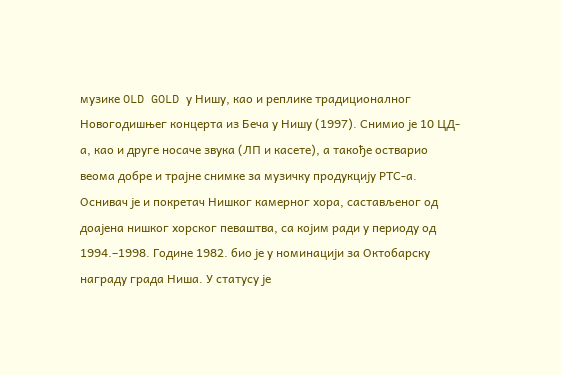музике OLD GOLD у Нишу, као и реплике традиционалног Новогодишњег концерта из Беча у Нишу (1997). Снимио је 10 ЦД-а, као и друге носаче звука (ЛП и касете), а такође остварио веома добре и трајне снимке за музичку продукцију РТС-а. Оснивач је и покретач Нишког камерног хора, састављеног од доајена нишког хорског певаштва, са којим ради у периоду од 1994.–1998. Године 1982. био је у номинацији за Октобарску награду града Ниша. У статусу је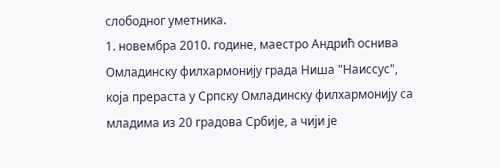слободног уметника.
1. новембра 2010. године, маестро Андрић оснива Омладинску филхармонију града Ниша "Наиссус", која прераста у Српску Омладинску филхармонију са младима из 20 градова Србије, а чији је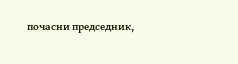почасни председник,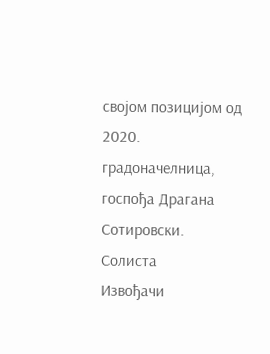својом позицијом од 2020. градоначелница, госпођа Драгана Сотировски.
Солиста
Извођачи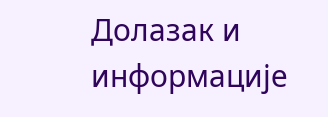Долазак и информације